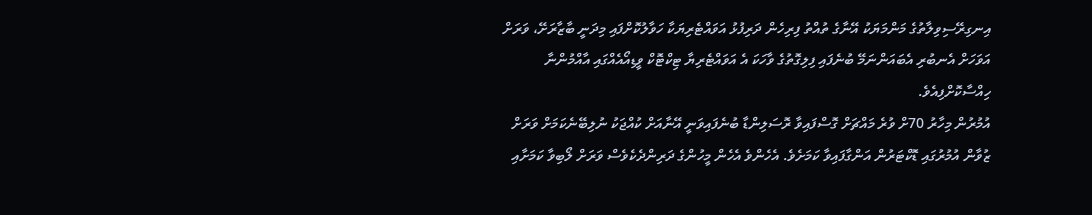އިނގިރޭސިވިލާތުގެ މަންމަޔަކު އޭނާގެ ތުއްތު ފިރިހެން ދަރިފުޅު އަވައްޓެރިޔަކާ ހަވާލުކޮށްފައި މިދަނީ ބާޒާރަށޭ، ވަރަށް އަވަހަށް އެނބުރި އެބައަންނަމޭ ބުނެފައި ފިލިގޮތުގެ ވާހަކަ އެ އަވައްޓެރިޔާ ޓިކްޓޮކް ވީޑިއޯއެއްގައި އާއްމުންނާ ހިއްސާކޮށްފިއެވެ.
އުމުރުން މިހާރު 70ށް ވުރެ މައްޗަށް ގޮސްފައިވާ ރޮސަލިންޑާ ބުނެފައިވަނީ އޭނާއަށް ކުއްޖަކު ނުލިބޭނެކަމަށް ވަރަށް ޒުވާން އުމުރުގައި ޑޮކްޓަރުން އަންގާފައިވާ ކަމަށެވެ. އެހެންވެ އެހެން މީހުންގެ ދަރިންދެކެވެސް ވަރަށް ލޯބިވާ ކަމަށާއި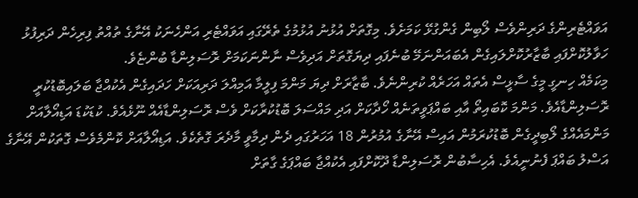އަވައްޓެރިންގެ ދަރިންވެސް ލޯބިން ގެންގުޅޭ ކަމަށެވެ. މިގޮތަށް އުޅުނު އުޅުމުގެ ތެރޭގައި އަވައްޓެރި އަންހެނަކު އޭނާގެ ތުއްތު ފިރިހެން ދަރިފުޅު ހަވާލުކޮށްފައި ބާޒާރުކޮށްލައިގެން އެބައަންނަމޭ ބުނެފައި ދިޔަގޮތަށް އަދިވެސް ނާންނަކަމަށް ރޮސަލިންޑާ ބުންޏެވެ.
މިކަމެއް ހިނގީ މީގެ ސާޅީސް އެތައް އަހަރެއް ކުރިންނެވެ. ބާޒާރަށް ދިޔަ މަންމަ ފިލީމާ އަމިއްލަ ދަރިއަކަށް ހަދައިގެން އެކުއްޖާ ބަލައިބޮޑުކުރީ ރޮސަލިންޑާއެވެ. މަންމަ ކޮބައިތޯ އާއި ބައްޕަވީތަނެއް ހޯދާކަށް އަދި މައްސަލަ ބޮޑުކުރާކަށް ވެސް ރޮސަލިންޑާއެއް ނޫޅެއެވެ. ކުޑަކުޑަ އަޑިއޯލާއަށް މަންމައެއްގެ ލޯބިދީގެން ބޮޑުކުރަމުން އައިސް އޭނާގެ އުމުރުން 18 އަހަރުގައި ދެން ދިމާވީ މާދެރަ ގޮތެކެވެ. އަޑިއޯލާއަށް ކޮންމެވެސް ގޮތަކުން އޭނާގެ އަސްލު ބައްޕަ ފެނުނީއެވެ. އެހިސާބުން ރޮސަލިންޑާ ދޫކޮށްފައި އެކުއްޖާ ބައްޕަގެ ގާތަށް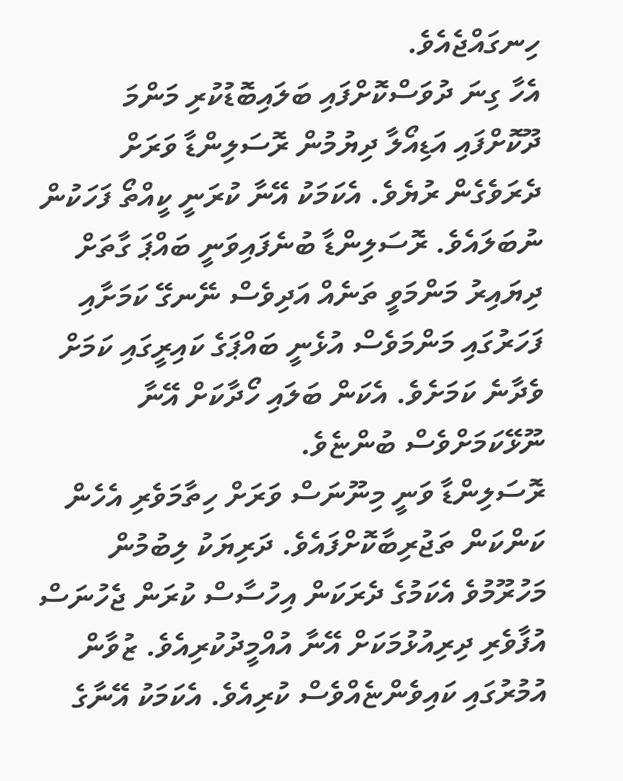ހިނގައްޖެއެވެ.
އެހާ ގިނަ ދުވަސްކޮށްފައި ބަލައިބޮޑުކުރި މަންމަ ދޫކޮށްފައި އަޑިއޯލާ ދިޔުމުން ރޮސަލިންޑާ ވަރަށް ދެރަވެގެން ރުޔެވެ. އެކަމަކު އޭނާ ކުރަނީ ކީއްތޯ ފަހަކުން ނުބަލައެވެ. ރޮސަލިންޑާ ބުނެފައިވަނީ ބައްޕަ ގާތަށް ދިޔައިރު މަންމަވީ ތަނެއް އަދިވެސް ނޭނގޭ ކަމަށާއި ފަހަރުގައި މަންމަވެސް އުޅެނީ ބައްޕަގެ ކައިރީގައި ކަމަށް ވެދާނެ ކަމަށެވެ. އެކަން ބަލައި ހޯދާކަށް އޭނާ ނޫޅޭކަމަށްވެސް ބުންޏެވެ.
ރޮސަލިންޑާ ވަނީ މިނޫނަސް ވަރަށް ހިތާމަވެރި އެހެން ކަންކަން ތަޖުރިބާކޮށްފައެވެ. ދަރިޔަކު ލިބުމުން މަހުރޫމުވެ އެކަމުގެ ދެރަކަން އިހުސާސް ކުރަން ޖެހުނަސް އުފާވެރި ދިރިއުޅުމަކަށް އޭނާ އުއްމީދުކުރިއެވެ. ޒުވާން އުމުރުގައި ކައިވެންޏެއްވެސް ކުރިއެވެ. އެކަމަކު އޭނާގެ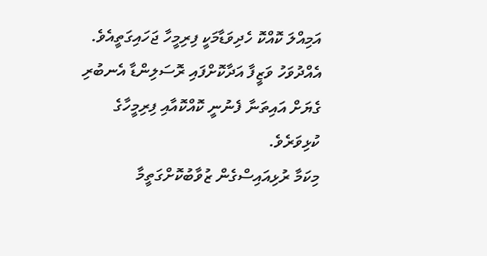އަމިއްލަ ކޮއްކޮ ހެދިވަޑާމަކީ ފިރިމީހާ ޖަހައިގަތީއެވެ. އެއްދުވަހު ވަޒީފާ އަދާކޮށްފައި ރޮސަލިންޑާ އެނބުރި ގެޔަށް އައިތަނާ ފެނުނީ ކޮއްކޮއާއި ފިރިމީހާގެ ކުޅިވަރެވެ.
މިކަމާ ރުޅިއައިސްގެން ޒުވާބުކޮށްގަތީމާ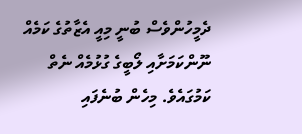ދެމީހުންވެސް ބުނީ މިއީ އެޒާތުގެ ކަމެއް ނޫންކަމަށާއި ލޯބީގެ ގުޅުމެއް ނެތް ކަމުގައެވެ. މިހެން ބުނެފައި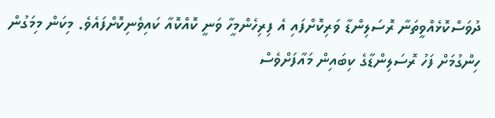ދުވަސްކޮޅެއްވީތަނާ ރޮސަލިންޑާ ވަރިކޮށްފައި އެ ފިރިހެންމީހާ ވަނީ ކޮއްކޮއާ ކައިވެނިކޮށްފައެވެ. މިކަން މިމަގުން ހިންގުމަށް ފަހު ރޮސަލިންޑާގެ ކިބައިން މައާފަށްވެސް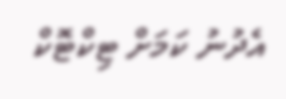އެދުނު ކަމަށް ޓިކްޓޮކް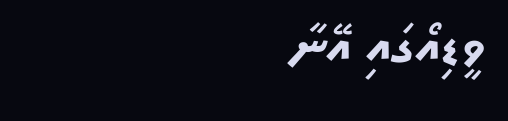ވީޑިއޯގައި އޭނާ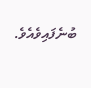ބުނެފައިވެއެވެ.